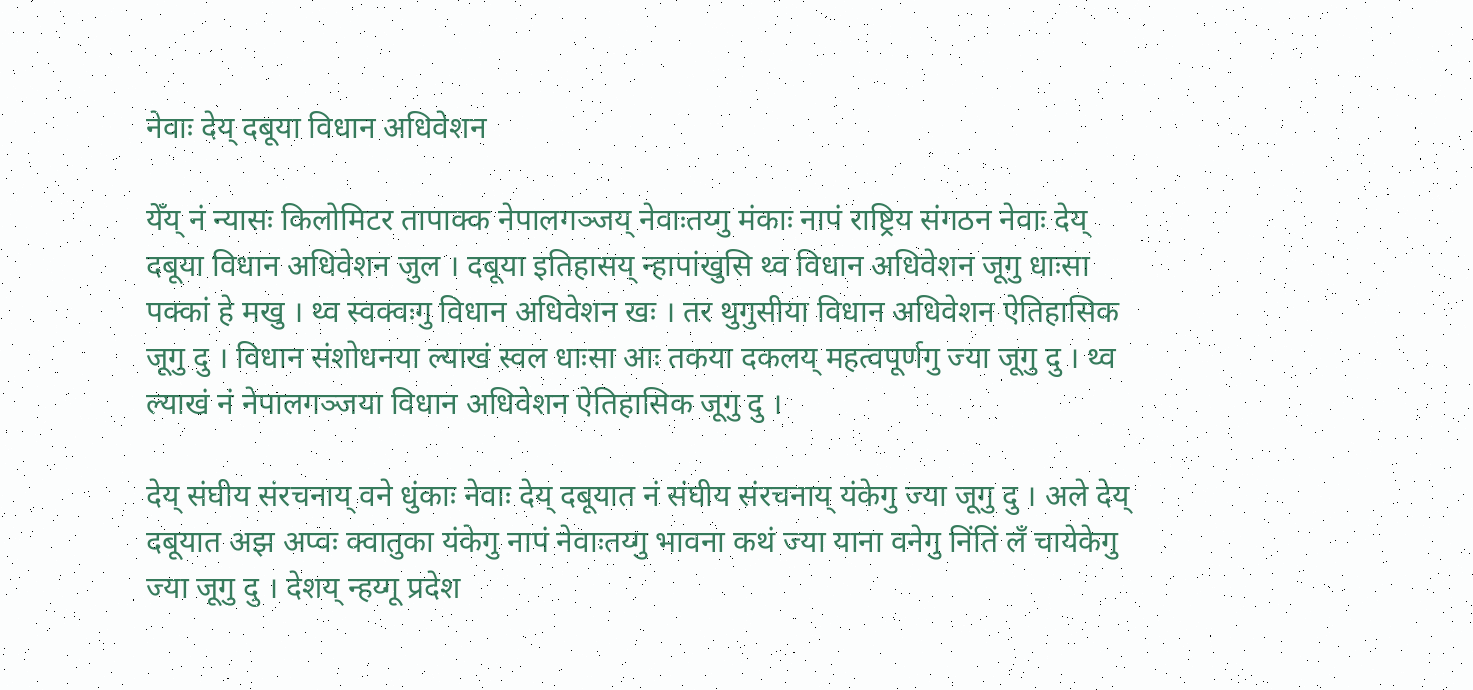नेवाः देय् दबूया विधान अधिवेशन

येँय् नं न्यासः किलोमिटर तापाक्क नेपालगञ्जय् नेवाःतय्गु मंकाः नापं राष्ट्रिय संगठन नेवाः देय् दबूया विधान अधिवेशन जुल । दबूया इतिहासय् न्हापांखुसि थ्व विधान अधिवेशन जूगु धाःसा पक्कां हे मखु । थ्व स्वक्वःगु विधान अधिवेशन खः । तर थुगुसीया विधान अधिवेशन ऐतिहासिक जूगु दु । विधान संशोधनया ल्याखं स्वल धाःसा आः तकया दकलय् महत्वपूर्णगु ज्या जूगु दु । थ्व ल्याखं नं नेपालगञ्जया विधान अधिवेशन ऐतिहासिक जूगु दु ।

देय् संघीय संरचनाय् वने धुंकाः नेवाः देय् दबूयात नं संघीय संरचनाय् यंकेगु ज्या जूगु दु । अले देय् दबूयात अझ अप्वः क्वातुका यंकेगु नापं नेवाःतय्गु भावना कथं ज्या याना वनेगु निंतिं लँ चायेकेगु ज्या जूगु दु । देशय् न्हय्गू प्रदेश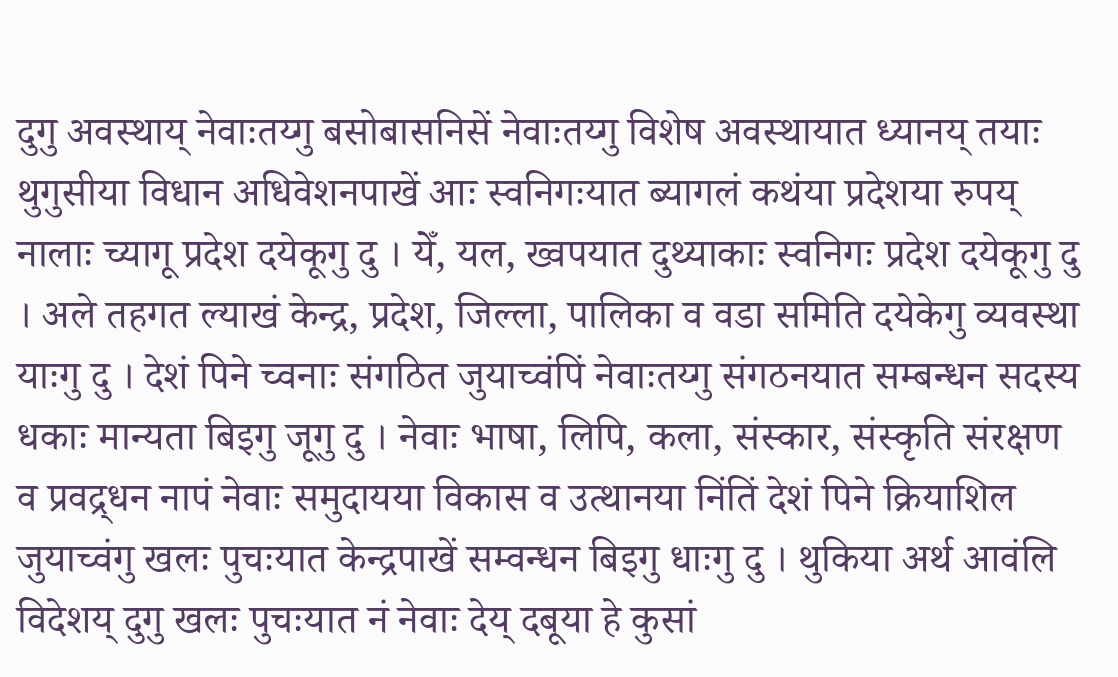दुगु अवस्थाय् नेवाःतय्गु बसोबासनिसें नेवाःतय्गु विशेष अवस्थायात ध्यानय् तयाः थुगुसीया विधान अधिवेशनपाखें आः स्वनिगःयात ब्यागलं कथंया प्रदेशया रुपय् नालाः च्यागू प्रदेश दयेकूगु दु । येँ, यल, ख्वपयात दुथ्याकाः स्वनिगः प्रदेश दयेकूगु दु । अले तहगत ल्याखं केन्द्र, प्रदेश, जिल्ला, पालिका व वडा समिति दयेकेगु व्यवस्था याःगु दु । देशं पिने च्वनाः संगठित जुयाच्वंपिं नेवाःतय्गु संगठनयात सम्बन्धन सदस्य धकाः मान्यता बिइगु जूगु दु । नेवाः भाषा, लिपि, कला, संस्कार, संस्कृति संरक्षण व प्रवद्र्धन नापं नेवाः समुदायया विकास व उत्थानया निंतिं देशं पिने क्रियाशिल जुयाच्वंगु खलः पुचःयात केन्द्रपाखें सम्वन्धन बिइगु धाःगु दु । थुकिया अर्थ आवंलि विदेशय् दुगु खलः पुचःयात नं नेवाः देय् दबूया हे कुसां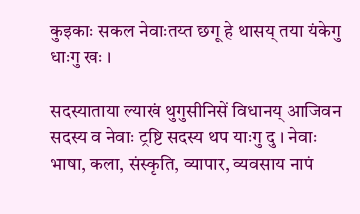कुइकाः सकल नेवाःतय्त छगू हे थासय् तया यंकेगु धाःगु खः ।

सदस्याताया ल्याखं थुगुसीनिसें विधानय् आजिवन सदस्य व नेवाः ट्रष्टि सदस्य थप याःगु दु । नेवाः भाषा, कला, संस्कृति, व्यापार, व्यवसाय नापं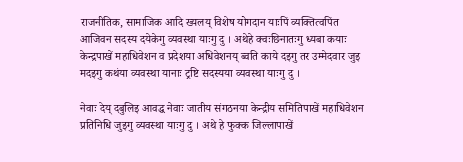राजनीतिक, सामाजिक आदि ख्यलय् विशेष योगदान याःपिं व्यक्तित्वपिंत आजिवन सदस्य दयेकेगु व्यवस्था याःगु दु । अथेहे क्वःछिनातःगु ध्यबा कयाः केन्द्रपाखें महाधिवेशन व प्रदेशया अधिवेशनय् ब्वति काये दइगु तर उम्मेदवार जुइ मदइगु कथंया व्यवस्था यानाः ट्रष्टि सदस्यया व्यवस्था याःगु दु ।

नेवाः देय् दबुलिइ आवद्ध नेवाः जातीय संगठनया केन्द्रीय समितिपाखें महाधिवेशन प्रतिनिधि जुइगु व्यवस्था याःगु दु । अथे हे फुक्क जिल्लापाखें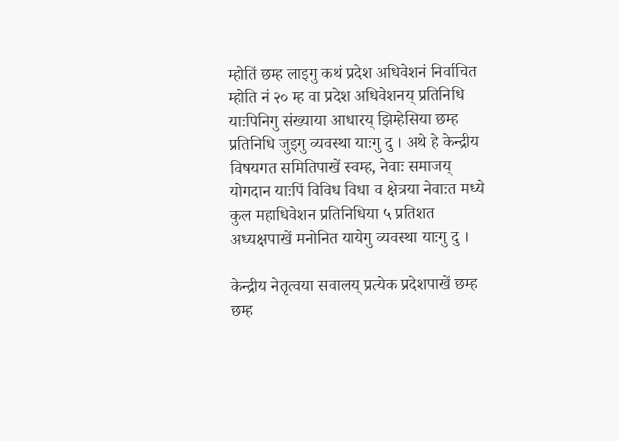म्होतिं छम्ह लाइगु कथं प्रदेश अधिवेशनं निर्वाचित म्होति नं २० म्ह वा प्रदेश अधिवेशनय् प्रतिनिधि याःपिनिगु संख्याया आधारय् झिम्हेसिया छम्ह प्रतिनिधि जुइगु व्यवस्था याःगु दु । अथे हे केन्द्रीय विषयगत समितिपाखें स्वम्ह, नेवाः समाजय् योगदान याःपिं विविध विधा व क्षेत्रया नेवाःत मध्ये कुल महाधिवेशन प्रतिनिधिया ५ प्रतिशत अध्यक्षपाखें मनोनित यायेगु व्यवस्था याःगु दु ।

केन्द्रीय नेतृत्वया सवालय् प्रत्येक प्रदेशपाखें छम्ह छम्ह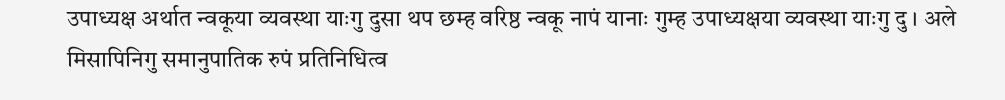उपाध्यक्ष अर्थात न्वकूया व्यवस्था याःगु दुसा थप छम्ह वरिष्ठ न्वकू नापं यानाः गुम्ह उपाध्यक्षया व्यवस्था याःगु दु । अले मिसापिनिगु समानुपातिक रुपं प्रतिनिधित्व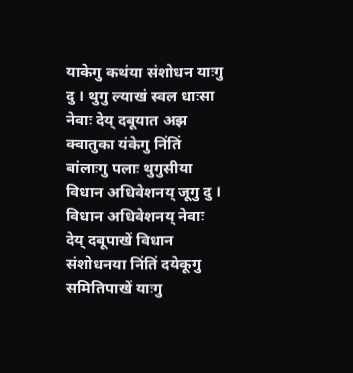याकेगु कथंया संशोधन याःगु दु । थुगु ल्याखं स्वल धाःसा नेवाः देय् दबूयात अझ क्वातुका यंकेगु निंतिं बांलाःगु पलाः थुगुसीया विधान अधिवेशनय् जूगु दु । विधान अधिवेशनय् नेवाः देय् दबूपाखें विधान संशोधनया निंतिं दयेकूगु समितिपाखें याःगु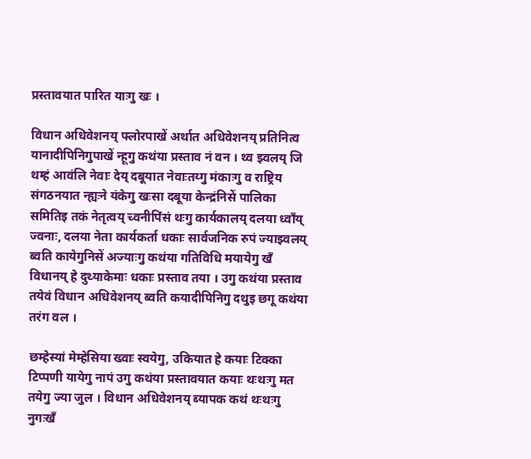प्रस्तावयात पारित याःगु खः ।

विधान अधिवेशनय् फ्लोरपाखें अर्थात अधिवेशनय् प्रतिनित्व यानादीपिनिगुपाखें न्हूगु कथंया प्रस्ताव नं वन । थ्व झ्वलय् जि थम्हं आवंलि नेवाः देय् दबूयात नेवाःतय्गु मंकाःगु व राष्ट्रिय संगठनयात न्ह्यःने यंकेगु खःसा दबूया केन्द्रंनिसें पालिका समितिइ तकं नेतृत्वय् च्वनीपिंसं थःगु कार्यकालय् दलया ध्वाँय् ज्वनाः, दलया नेता कार्यकर्ता धकाः सार्वजनिक रुपं ज्याझ्वलय् ब्वति कायेगुनिसें अज्याःगु कथंया गतिविधि मयायेगु खँ विधानय् हे दुथ्याकेमाः धकाः प्रस्ताव तया । उगु कथंया प्रस्ताव तयेवं विधान अधिवेशनय् ब्वति कयादीपिनिगु दथुइ छगू कथंया तरंग वल ।

छम्हेस्यां मेम्हेसिया ख्वाः स्वयेगु, उकियात हे कयाः टिक्का टिप्पणी यायेगु नापं उगु कथंया प्रस्तावयात कयाः थःथःगु मत तयेगु ज्या जुल । विधान अधिवेशनय् ब्यापक कथं थःथःगु नुगःखँ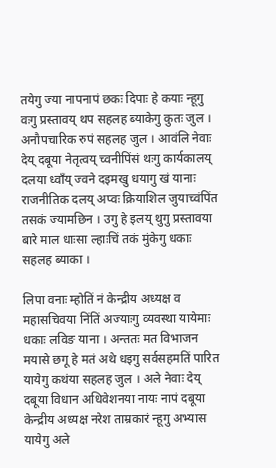तयेगु ज्या नापनापं छकः दिपाः हे कयाः न्हूगु वःगु प्रस्तावय् थप सहलह ब्याकेगु कुतः जुल । अनौपचारिक रुपं सहलह जुल । आवंलि नेवाः देय् दबूया नेतृत्वय् च्वनीपिंसं थःगु कार्यकालय् दलया ध्वाँय् ज्वने दइमखु धयागु खं यानाः राजनीतिक दलय् अप्वः क्रियाशिल जुयाच्वंपिंत तसकं ज्यामछिन । उगु हे इलय् थुगु प्रस्तावया बारे माल धाःसा ल्हाःचिं तकं मुंकेगु धकाः सहलह ब्याका ।

लिपा वनाः म्होतिं नं केन्द्रीय अध्यक्ष व महासचिवया निंतिं अज्याःगु व्यवस्था यायेमाः धकाः लविङ याना । अन्ततः मत विभाजन मयासे छगू हे मतं अथे धइगु सर्वसहमतिं पारित यायेगु कथंया सहलह जुल । अले नेवाः देय् दबूया विधान अधिवेशनया नायः नापं दबूया केन्द्रीय अध्यक्ष नरेश ताम्रकारं न्हूगु अभ्यास यायेगु अले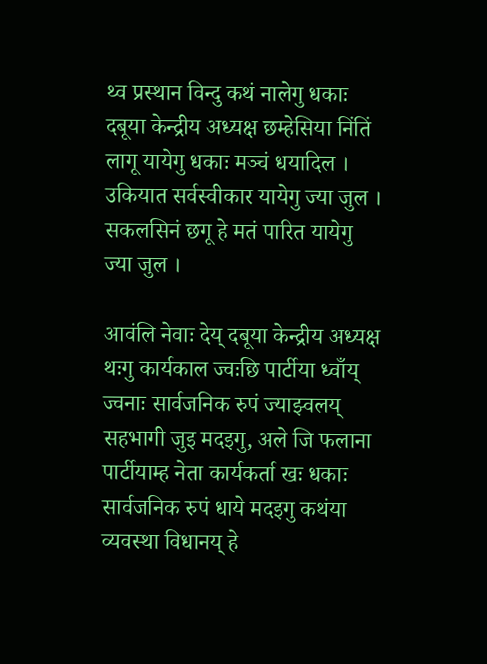थ्व प्रस्थान विन्दु कथं नालेगु धकाः दबूया केन्द्रीय अध्यक्ष छम्हेसिया निंतिं लागू यायेगु धकाः मञ्चं धयादिल । उकियात सर्वस्वीकार यायेगु ज्या जुल । सकलसिनं छगू हे मतं पारित यायेगु ज्या जुल ।

आवंलि नेवाः देय् दबूया केन्द्रीय अध्यक्ष थःगु कार्यकाल ज्वःछि पार्टीया ध्वाँय् ज्वनाः सार्वजनिक रुपं ज्याझ्वलय् सहभागी जुइ मदइगु, अले जि फलाना पार्टीयाम्ह नेता कार्यकर्ता खः धकाः सार्वजनिक रुपं धाये मदइगु कथंया व्यवस्था विधानय् हे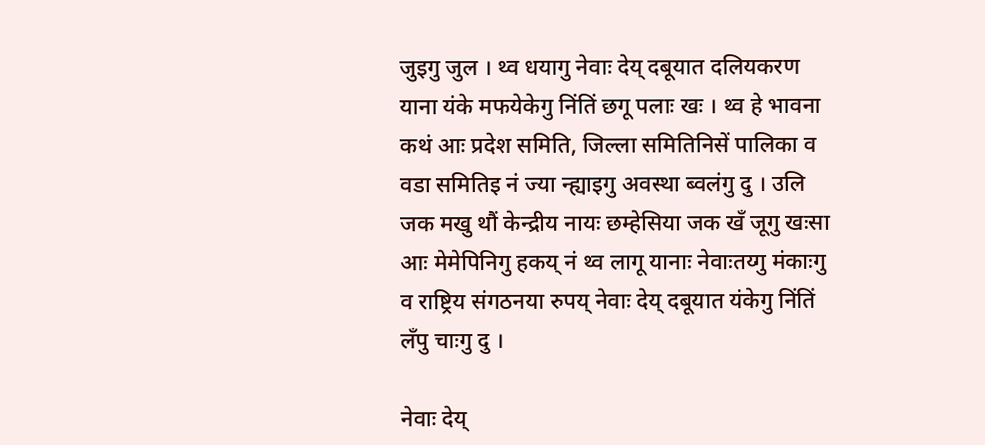जुइगु जुल । थ्व धयागु नेवाः देय् दबूयात दलियकरण याना यंके मफयेकेगु निंतिं छगू पलाः खः । थ्व हे भावना कथं आः प्रदेश समिति, जिल्ला समितिनिसें पालिका व वडा समितिइ नं ज्या न्ह्याइगु अवस्था ब्वलंगु दु । उलि जक मखु थौं केन्द्रीय नायः छम्हेसिया जक खँ जूगु खःसा आः मेमेपिनिगु हकय् नं थ्व लागू यानाः नेवाःतय्गु मंकाःगु व राष्ट्रिय संगठनया रुपय् नेवाः देय् दबूयात यंकेगु निंतिं लँपु चाःगु दु ।

नेवाः देय्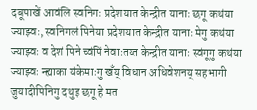दबूपाखें आवंलि स्वनिगः प्रदेशयात केन्द्रीत यानाः छगू कथंया ज्याझ्वः, स्वनिगलं पिनेया प्रदेशयात केन्द्रीत यानाः मेगु कथंया ज्याझ्वः व देशं पिने च्वंपिं नेवाःतय्त केन्द्रीत यानाः स्वंगूगु कथंया ज्याझ्वः न्ह्याका यंकेमाःगु खँय् विधान अधिवेशनय् सहभागी जुयादीपिनिगु दथुइ छगू हे मत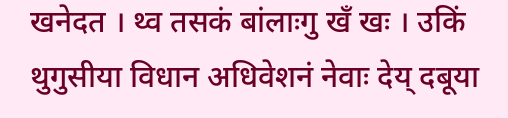खनेदत । थ्व तसकं बांलाःगु खँ खः । उकिं थुगुसीया विधान अधिवेशनं नेवाः देय् दबूया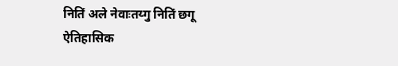नितिं अले नेवाःतय्गु नितिं छगू ऐतिहासिक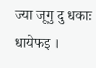ज्या जूगु दु धकाः धायेफइ ।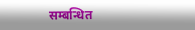सम्बन्धित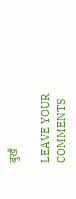बुखँ

LEAVE YOUR COMMENTS